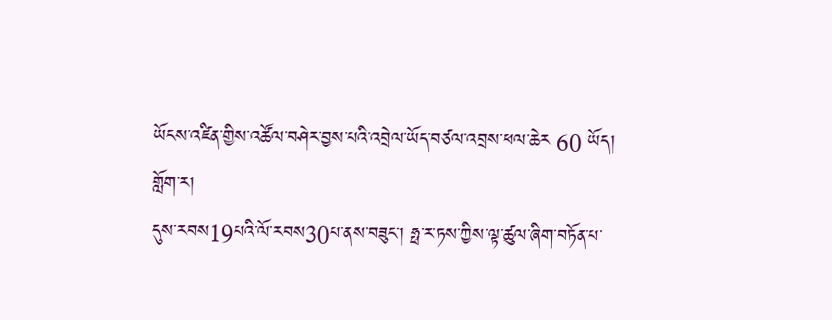ཡོངས་འཛིན་གྱིས་འཚོལ་བཤེར་བྱས་པའི་འབྲེལ་ཡོད་བཙལ་འབྲས་ཕལ་ཆེར 60 ཡོད།
གློག་ར།
དུས་རབས19པའི་ལོ་རབས30པ་ནས་བཟུང་། ཧྥ་ར་ཏས་ཀྱིས་ལྟ་ཚུལ་ཞིག་བཏོན་པ་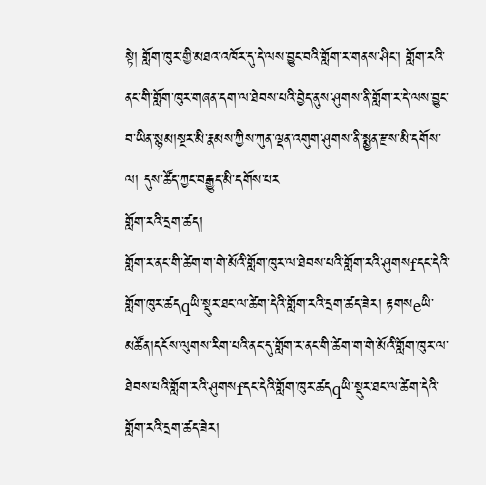སྟེ། གློག་ཁུར་གྱི་མཐའ་འཁོར་དུ་དེ་ལས་བྱུང་བའི་གློག་ར་གནས་ཤིང་། གློག་རའི་ནང་གི་གློག་ཁུར་གཞན་དག་ལ་ཐེབས་པའི་བྱེད་ནུས་ཤུགས་ནི་གློག་ར་དེ་ལས་བྱུང་བ་ཡིན་སྙམ།སྔར་མི་རྣམས་ཀྱིས་ཀུན་ལྡན་འགུག་ཤུགས་ནི་སྨྱན་རྫས་མི་དགོས་ལ། དུས་ཚོད་ཀྱང་བརྒྱུད་མི་དགོས་པར
གློག་རའི་དྲག་ཚད།
གློག་ར་ནང་གི་ཚེག་ག་གེ་མོའི་གློག་ཁུར་ལ་ཐེབས་པའི་གློག་རའི་ཤུགསfདང་དེའི་གློག་ཁུར་ཚདqཡི་སྡུར་ཐང་ལ་ཚེག་དེའི་གློག་རའི་དྲག་ཚད་ཟེར། རྟགསeཡི་མཚོན།དངོས་ལུགས་རིག་པའི་ནང་དུ་གློག་ར་ནང་གི་ཚེག་ག་གེ་མོའི་གློག་ཁུར་ལ་ཐེབས་པའི་གློག་རའི་ཤུགསfདང་དེའི་གློག་ཁུར་ཚདqཡི་སྡུར་ཐང་ལ་ཚེག་དེའི་གློག་རའི་དྲག་ཚད་ཟེར།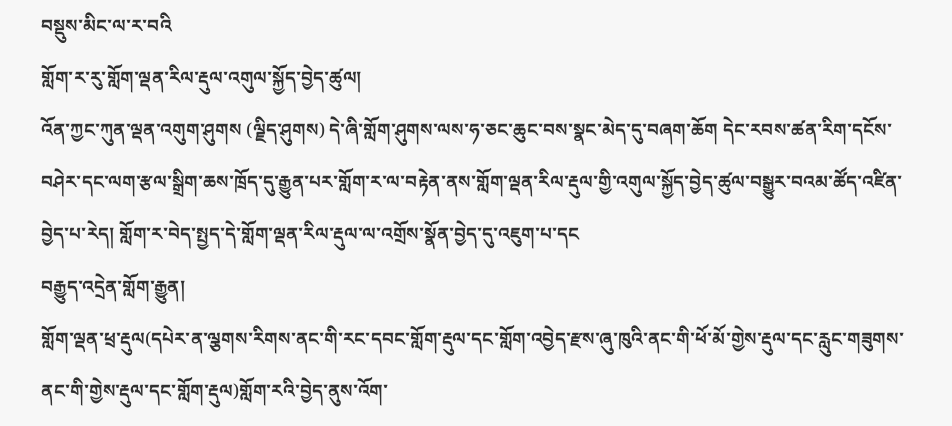བསྡུས་མིང་ལ་ར་བའི
གློག་ར་རུ་གློག་ལྡན་རིལ་རྡུལ་འགུལ་སྐྱོད་བྱེད་ཚུལ།
འོན་ཀྱང་ཀུན་ལྡན་འགུག་ཤུགས (ལྗིད་ཤུགས) དེ་ཞི་གློག་ཤུགས་ལས་ཧ་ཅང་ཆུང་བས་སྣང་མེད་དུ་བཞག་ཆོག དེང་རབས་ཚན་རིག་དངོས་བཤེར་དང་ལག་རྩལ་སྒྲིག་ཆས་ཁྲོད་དུ་རྒྱུན་པར་གློག་ར་ལ་བརྟེན་ནས་གློག་ལྡན་རིལ་རྡུལ་གྱི་འགུལ་སྐྱོད་བྱེད་ཚུལ་བསྒྱུར་བའམ་ཚོད་འཛིན་བྱེད་པ་རེད། གློག་ར་བེད་སྤྱད་དེ་གློག་ལྡན་རིལ་རྡུལ་ལ་འགྲོས་སྣོན་བྱེད་དུ་འཇུག་པ་དང
བརྒྱུད་འདྲེན་གློག་རྒྱུན།
གློག་ལྡན་ཕྲ་རྡུལ(དཔེར་ན་ལྕགས་རིགས་ནང་གི་རང་དབང་གློག་རྡུལ་དང་གློག་འབྱེད་རྫས་ཞུ་ཁུའི་ནང་གི་ཕོ་མོ་གྱེས་རྡུལ་དང་རླུང་གཟུགས་ནང་གི་གྱེས་རྡུལ་དང་གློག་རྡུལ)གློག་རའི་བྱེད་ནུས་འོག་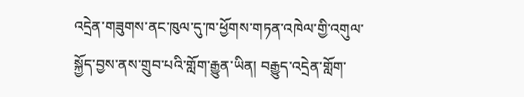འདྲེན་གཟུགས་ནང་ཁུལ་དུ་ཁ་ཕྱོགས་གཏན་འཁེལ་གྱི་འགུལ་སྐྱོད་བྱས་ནས་གྲུབ་པའི་གློག་རྒྱུན་ཡིན། བརྒྱུད་འདྲེན་གློག་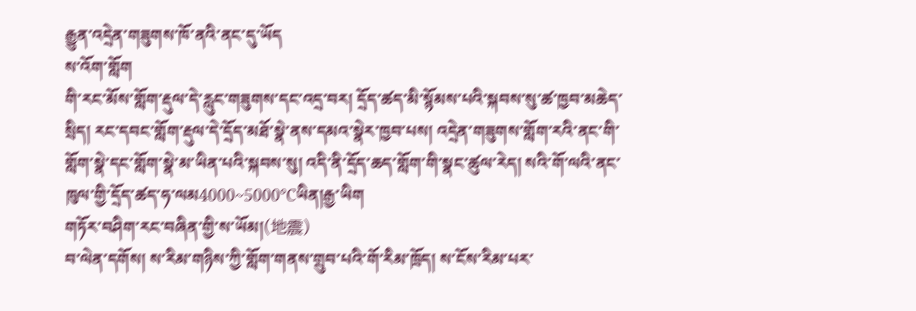རྒྱུན་འདྲེན་གཟུགས་ཁོ་ནའི་ནང་དུ་ཡོད
ས་འོག་གློག
གི་རང་མོས་གློག་རྡུལ་དེ་རླུང་གཟུགས་དང་འདྲ་བར། དྲོད་ཚད་མི་སྙོམས་པའི་སྐབས་སུ་ཚ་ཁྱབ་མཆེད་སྲིད། རང་དབང་གློག་རྡུལ་དེ་དྲོད་མཐོ་སྣེ་ནས་དམའ་སྣེར་ཁྱབ་པས། འདྲེན་གཟུགས་གློག་རའི་ནང་གི་གློག་སྣེ་དང་གློག་སྣེ་མ་ཡིན་པའི་སྐབས་སུ། འདི་ནི་དྲོད་ཆད་གློག་གི་སྣང་ཚུལ་རེད། སའི་གོ་ལའི་ནང་ཁུལ་གྱི་དྲོད་ཚད་ཧ་ལམ4000~5000℃ཡིན།རྒྱ་ཡིག
གཏོར་བཤིག་རང་བཞིན་གྱི་ས་ཡོམ།(地震)
བ་ལེན་དགོས། ས་རིམ་གཉིས་ཀྱི་གློག་གནས་གྲུབ་པའི་གོ་རིམ་ཁྲོད། ས་ངོས་རིམ་པར་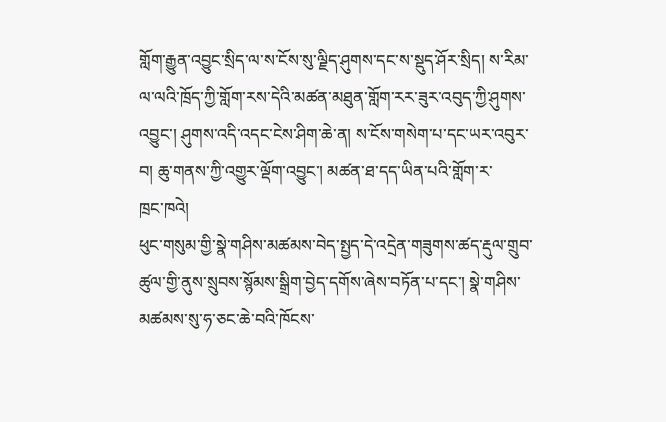གློག་རྒྱུན་འབྱུང་སྲིད་ལ་ས་ངོས་སུ་ལྗིད་ཤུགས་དང་ས་སྡུད་ཤོར་སྲིད། ས་རིམ་ལ་ལའི་ཁྲོད་ཀྱི་གློག་རས་དེའི་མཚན་མཐུན་གློག་རར་ཟུར་འབུད་ཀྱི་ཤུགས་འབྱུང་། ཤུགས་འདི་འདང་ངེས་ཤིག་ཆེ་ན། ས་ངོས་གསེག་པ་དང་ཡར་འབུར་བ། ཆུ་གནས་ཀྱི་འགྱུར་ལྡོག་འབྱུང་། མཚན་ཐ་དད་ཡིན་པའི་གློག་ར་
ཁྲང་ཁའེ།
ཕུང་གསུམ་གྱི་སྣེ་གཤིས་མཚམས་བེད་སྤྱད་དེ་འདྲེན་གཟུགས་ཚད་རྡུལ་གྲུབ་ཚུལ་གྱི་ནུས་སྲུབས་སྙོམས་སྒྲིག་བྱེད་དགོས་ཞེས་བཏོན་པ་དང་། སྣེ་གཤིས་མཚམས་སུ་ཧ་ཅང་ཆེ་བའི་ཁོངས་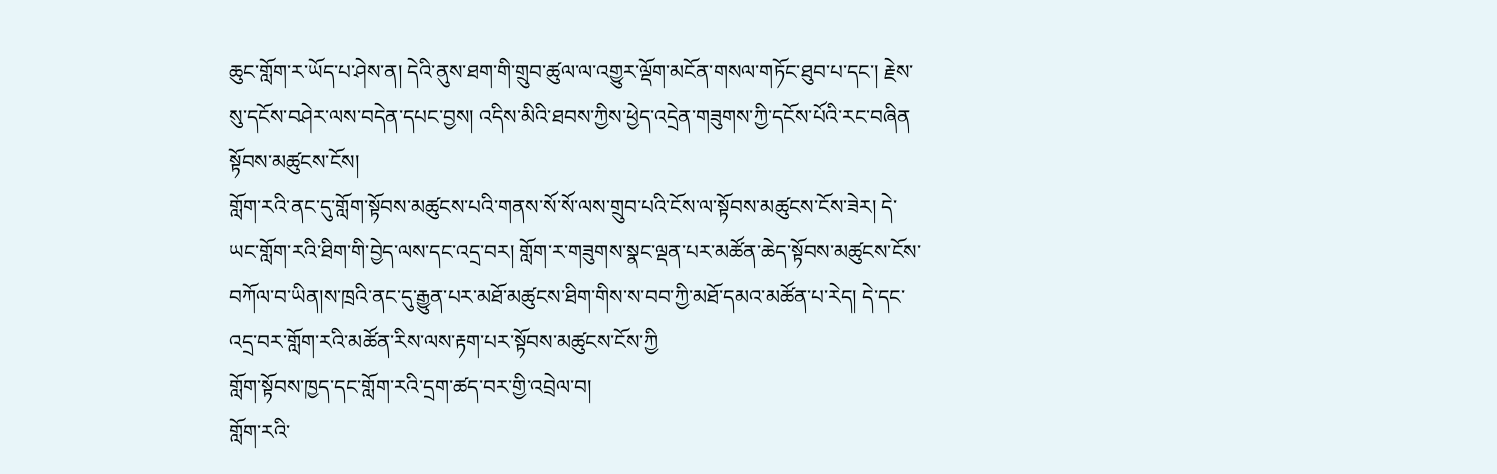ཆུང་གློག་ར་ཡོད་པ་ཤེས་ན། དེའི་ནུས་ཐག་གི་གྲུབ་ཚུལ་ལ་འགྱུར་ལྡོག་མངོན་གསལ་གཏོང་ཐུབ་པ་དང་། རྗེས་སུ་དངོས་བཤེར་ལས་བདེན་དཔང་བྱས། འདིས་མིའི་ཐབས་ཀྱིས་ཕྱེད་འདྲེན་གཟུགས་ཀྱི་དངོས་པོའི་རང་བཞིན
སྟོབས་མཚུངས་ངོས།
གློག་རའི་ནང་དུ་གློག་སྟོབས་མཚུངས་པའི་གནས་སོ་སོ་ལས་གྲུབ་པའི་ངོས་ལ་སྟོབས་མཚུངས་ངོས་ཟེར། དེ་ཡང་གློག་རའི་ཐིག་གི་བྱེད་ལས་དང་འདྲ་བར། གློག་ར་གཟུགས་སྣང་ལྡན་པར་མཚོན་ཆེད་སྟོབས་མཚུངས་ངོས་བཀོལ་བ་ཡིན།ས་ཁྲའི་ནང་དུ་རྒྱུན་པར་མཐོ་མཚུངས་ཐིག་གིས་ས་བབ་ཀྱི་མཐོ་དམའ་མཚོན་པ་རེད། དེ་དང་འདྲ་བར་གློག་རའི་མཚོན་རིས་ལས་རྟག་པར་སྟོབས་མཚུངས་ངོས་ཀྱི
གློག་སྟོབས་ཁྱད་དང་གློག་རའི་དྲག་ཚད་བར་གྱི་འབྲེལ་བ།
གློག་རའི་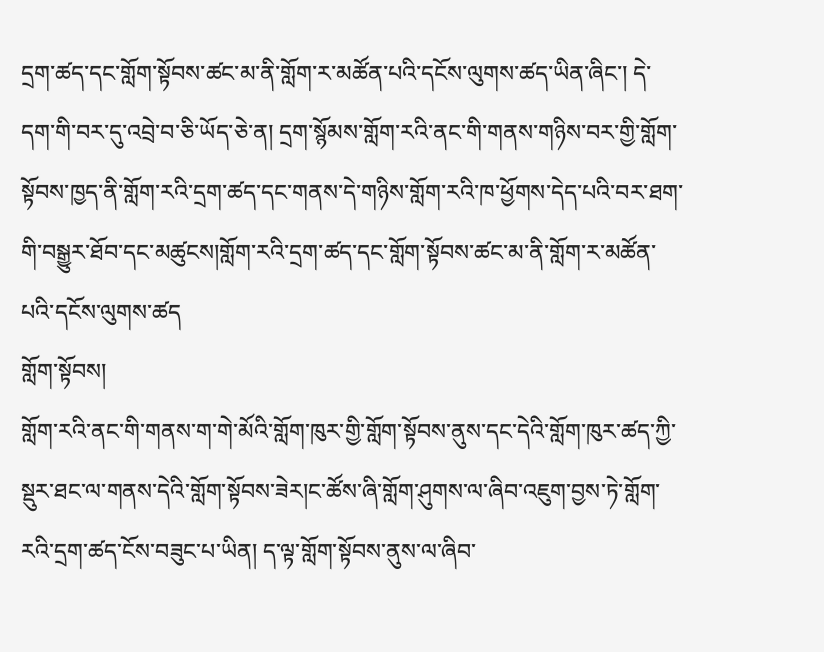དྲག་ཚད་དང་གློག་སྟོབས་ཚང་མ་ནི་གློག་ར་མཚོན་པའི་དངོས་ལུགས་ཚད་ཡིན་ཞིང་། དེ་དག་གི་བར་དུ་འབྲེ་བ་ཅི་ཡོད་ཅེ་ན། དྲག་སྙོམས་གློག་རའི་ནང་གི་གནས་གཉིས་བར་གྱི་གློག་སྟོབས་ཁྱད་ནི་གློག་རའི་དྲག་ཚད་དང་གནས་དེ་གཉིས་གློག་རའི་ཁ་ཕྱོགས་དེད་པའི་བར་ཐག་གི་བསྒྱུར་ཐོབ་དང་མཚུངས།གློག་རའི་དྲག་ཚད་དང་གློག་སྟོབས་ཚང་མ་ནི་གློག་ར་མཚོན་པའི་དངོས་ལུགས་ཚད
གློག་སྟོབས།
གློག་རའི་ནང་གི་གནས་ག་གེ་མོའི་གློག་ཁུར་གྱི་གློག་སྟོབས་ནུས་དང་དེའི་གློག་ཁུར་ཚད་ཀྱི་སྡུར་ཐང་ལ་གནས་དེའི་གློག་སྟོབས་ཟེར།ང་ཚོས་ཞི་གློག་ཤུགས་ལ་ཞིབ་འཇུག་བྱས་ཏེ་གློག་རའི་དྲག་ཚད་ངོས་བཟུང་པ་ཡིན། ད་ལྟ་གློག་སྟོབས་ནུས་ལ་ཞིབ་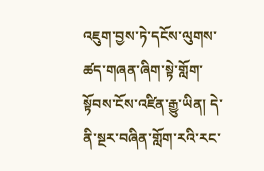འཇུག་བྱས་ཏེ་དངོས་ལུགས་ཚད་གཞན་ཞིག་སྟེ་གློག་སྟོབས་ངོས་འཛིན་རྒྱུ་ཡིན། དེ་ནི་སྔར་བཞིན་གློག་རའི་རང་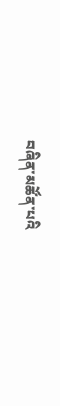བཞིན་མཚོན་པའི